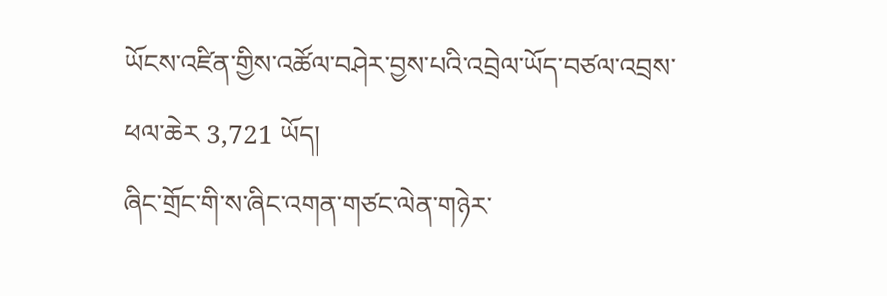ཡོངས་འཛིན་གྱིས་འཚོལ་བཤེར་བྱས་པའི་འབྲེལ་ཡོད་བཙལ་འབྲས་ཕལ་ཆེར 3,721 ཡོད།
ཞིང་གྲོང་གི་ས་ཞིང་འགན་གཙང་ལེན་གཉེར་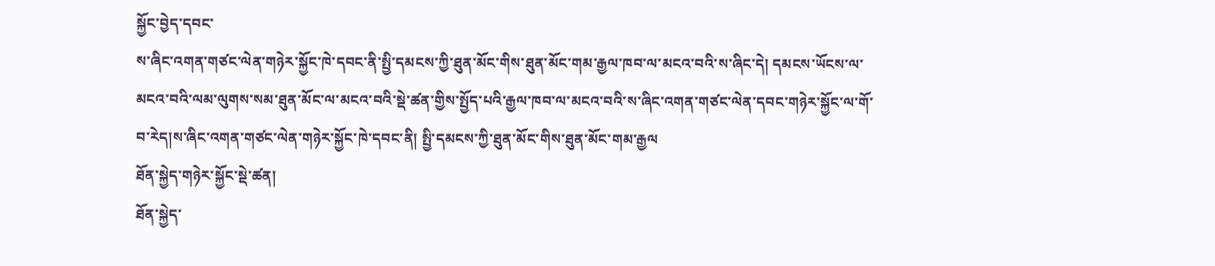སྐྱོང་བྱེད་དབང་
ས་ཞིང་འགན་གཙང་ལེན་གཉེར་སྐྱོང་ཁེ་དབང་ནི་སྤྱི་དམངས་ཀྱི་ཐུན་མོང་གིས་ཐུན་མོང་གམ་རྒྱལ་ཁབ་ལ་མངའ་བའི་ས་ཞིང་དེ། དམངས་ཡོངས་ལ་མངའ་བའི་ལམ་ལུགས་སམ་ཐུན་མོང་ལ་མངའ་བའི་སྡེ་ཚན་གྱིས་སྤྱོད་པའི་རྒྱལ་ཁབ་ལ་མངའ་བའི་ས་ཞིང་འགན་གཙང་ལེན་དབང་གཉེར་སྐྱོང་ལ་གོ་བ་རེད།ས་ཞིང་འགན་གཙང་ལེན་གཉེར་སྐྱོང་ཁེ་དབང་ནི། སྤྱི་དམངས་ཀྱི་ཐུན་མོང་གིས་ཐུན་མོང་གམ་རྒྱལ
ཐོན་སྐྱེད་གཉེར་སྐྱོང་སྡེ་ཚན།
ཐོན་སྐྱེད་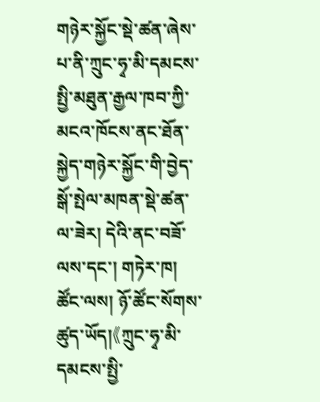གཉེར་སྐྱོང་སྡེ་ཚན་ཞེས་པ་ནི་ཀྲུང་ཧྭ་མི་དམངས་སྤྱི་མཐུན་རྒྱལ་ཁབ་ཀྱི་མངའ་ཁོངས་ནང་ཐོན་སྐྱེད་གཉེར་སྐྱོང་གི་བྱེད་སྒོ་སྤེལ་མཁན་སྡེ་ཚན་ལ་ཟེར། དེའི་ནང་བཟོ་ལས་དང་། གཏེར་ཁ། ཚོང་ལས། ཉོ་ཚོང་སོགས་ཚུད་ཡོད།《ཀྲུང་ཧྭ་མི་དམངས་སྤྱི་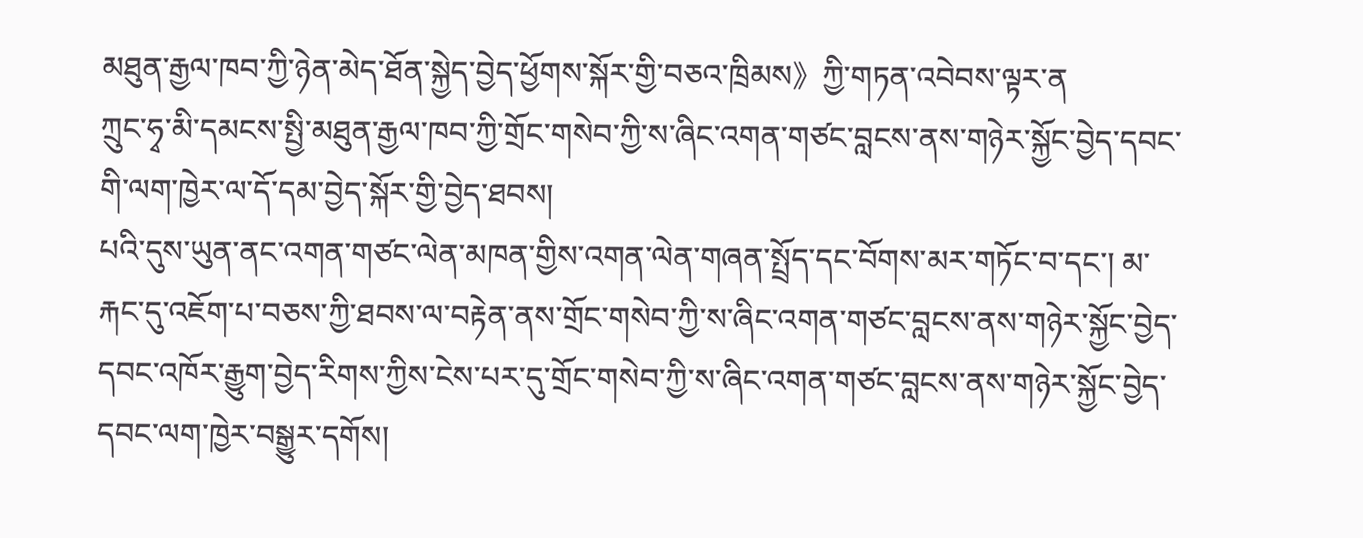མཐུན་རྒྱལ་ཁབ་ཀྱི་ཉེན་མེད་ཐོན་སྐྱེད་བྱེད་ཕྱོགས་སྐོར་གྱི་བཅའ་ཁྲིམས》ཀྱི་གཏན་འབེབས་ལྟར་ན
ཀྲུང་ཧྭ་མི་དམངས་སྤྱི་མཐུན་རྒྱལ་ཁབ་ཀྱི་གྲོང་གསེབ་ཀྱི་ས་ཞིང་འགན་གཙང་བླངས་ནས་གཉེར་སྐྱོང་བྱེད་དབང་གི་ལག་ཁྱེར་ལ་དོ་དམ་བྱེད་སྐོར་གྱི་བྱེད་ཐབས།
པའི་དུས་ཡུན་ནང་འགན་གཙང་ལེན་མཁན་གྱིས་འགན་ལེན་གཞན་སྤྲོད་དང་བོགས་མར་གཏོང་བ་དང་། མ་རྐང་དུ་འཇོག་པ་བཅས་ཀྱི་ཐབས་ལ་བརྟེན་ནས་གྲོང་གསེབ་ཀྱི་ས་ཞིང་འགན་གཙང་བླངས་ནས་གཉེར་སྐྱོང་བྱེད་དབང་འཁོར་རྒྱུག་བྱེད་རིགས་ཀྱིས་ངེས་པར་དུ་གྲོང་གསེབ་ཀྱི་ས་ཞིང་འགན་གཙང་བླངས་ནས་གཉེར་སྐྱོང་བྱེད་དབང་ལག་ཁྱེར་བསྒྱུར་དགོས།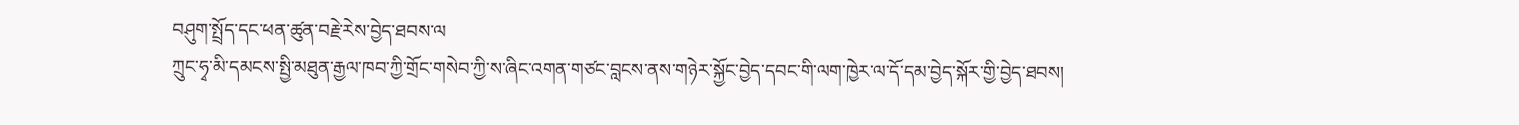བཤུག་སྤྲོད་དང་ཕན་ཚུན་བརྗེ་རེས་བྱེད་ཐབས་ལ
ཀྲུང་ཧྭ་མི་དམངས་སྤྱི་མཐུན་རྒྱལ་ཁབ་ཀྱི་གྲོང་གསེབ་ཀྱི་ས་ཞིང་འགན་གཙང་བླངས་ནས་གཉེར་སྐྱོང་བྱེད་དབང་གི་ལག་ཁྱེར་ལ་དོ་དམ་བྱེད་སྐོར་གྱི་བྱེད་ཐབས།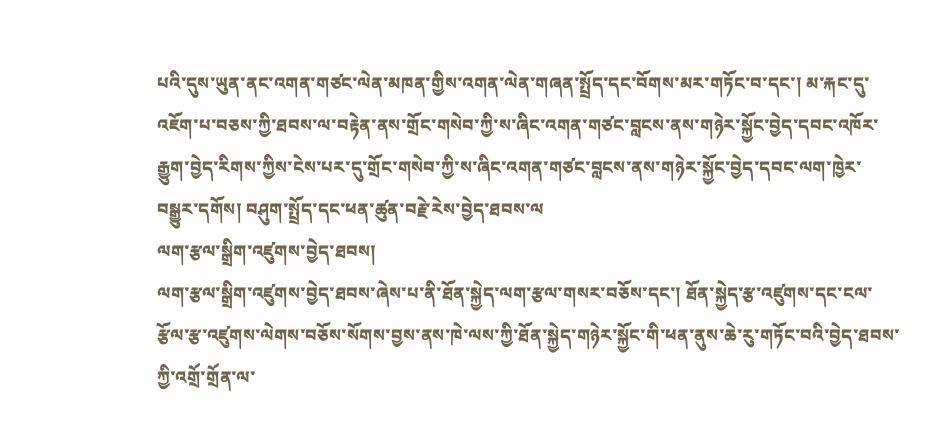པའི་དུས་ཡུན་ནང་འགན་གཙང་ལེན་མཁན་གྱིས་འགན་ལེན་གཞན་སྤྲོད་དང་བོགས་མར་གཏོང་བ་དང་། མ་རྐང་དུ་འཇོག་པ་བཅས་ཀྱི་ཐབས་ལ་བརྟེན་ནས་གྲོང་གསེབ་ཀྱི་ས་ཞིང་འགན་གཙང་བླངས་ནས་གཉེར་སྐྱོང་བྱེད་དབང་འཁོར་རྒྱུག་བྱེད་རིགས་ཀྱིས་ངེས་པར་དུ་གྲོང་གསེབ་ཀྱི་ས་ཞིང་འགན་གཙང་བླངས་ནས་གཉེར་སྐྱོང་བྱེད་དབང་ལག་ཁྱེར་བསྒྱུར་དགོས། བཤུག་སྤྲོད་དང་ཕན་ཚུན་བརྗེ་རེས་བྱེད་ཐབས་ལ
ལག་རྩལ་སྒྲིག་འཛུགས་བྱེད་ཐབས།
ལག་རྩལ་སྒྲིག་འཛུགས་བྱེད་ཐབས་ཞེས་པ་ནི་ཐོན་སྐྱེད་ལག་རྩལ་གསར་བཅོས་དང་། ཐོན་སྐྱེད་རྩ་འཛུགས་དང་ངལ་རྩོལ་རྩ་འཛུགས་ལེགས་བཅོས་སོགས་བྱས་ནས་ཁེ་ལས་ཀྱི་ཐོན་སྐྱེད་གཉེར་སྐྱོང་གི་ཕན་ནུས་ཆེ་རུ་གཏོང་བའི་བྱེད་ཐབས་ཀྱི་འགྲོ་གྲོན་ལ་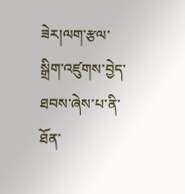ཟེར།ལག་རྩལ་སྒྲིག་འཛུགས་བྱེད་ཐབས་ཞེས་པ་ནི་ཐོན་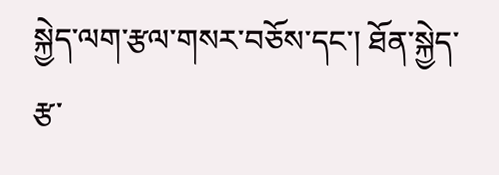སྐྱེད་ལག་རྩལ་གསར་བཅོས་དང་། ཐོན་སྐྱེད་རྩ་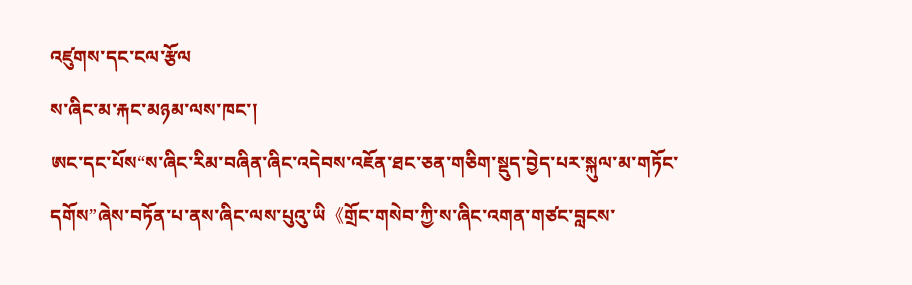འཛུགས་དང་ངལ་རྩོལ
ས་ཞིང་མ་རྐང་མཉམ་ལས་ཁང་།
ཨང་དང་པོས“ས་ཞིང་རིམ་བཞིན་ཞིང་འདེབས་འཇོན་ཐང་ཅན་གཅིག་སྡུད་བྱེད་པར་སྐུལ་མ་གཏོང་དགོས”ཞེས་བཏོན་པ་ནས་ཞིང་ལས་པུའུ་ཡི《གྲོང་གསེབ་ཀྱི་ས་ཞིང་འགན་གཙང་བླངས་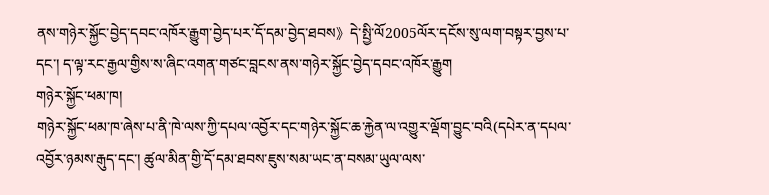ནས་གཉེར་སྐྱོང་བྱེད་དབང་འཁོར་རྒྱུག་བྱེད་པར་དོ་དམ་བྱེད་ཐབས》དེ་སྤྱི་ལོ2005ལོར་དངོས་སུ་ལག་བསྟར་བྱས་པ་དང་། ད་ལྟ་རང་རྒྱལ་གྱིས་ས་ཞིང་འགན་གཙང་བླངས་ནས་གཉེར་སྐྱོང་བྱེད་དབང་འཁོར་རྒྱུག
གཉེར་སྐྱོང་ཕམ་ཁ།
གཉེར་སྐྱོང་ཕམ་ཁ་ཞེས་པ་ནི་ཁེ་ལས་ཀྱི་དཔལ་འབྱོར་དང་གཉེར་སྐྱོང་ཆ་རྐྱེན་ལ་འགྱུར་ལྡོག་བྱུང་བའི(དཔེར་ན་དཔལ་འབྱོར་ཉམས་རྒུད་དང་། ཚུལ་མིན་གྱི་དོ་དམ་ཐབས་ཇུས་སམ་ཡང་ན་བསམ་ཡུལ་ལས་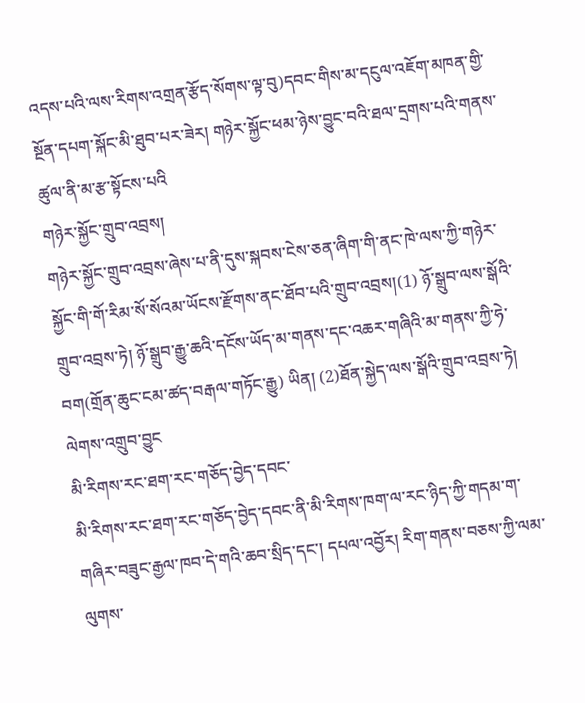འདས་པའི་ལས་རིགས་འགྲན་རྩོད་སོགས་ལྟ་བུ)དབང་གིས་མ་དངུལ་འཇོག་མཁན་གྱི་སྔོན་དཔག་སྐོང་མི་ཐུབ་པར་ཟེར། གཉེར་སྐྱོང་ཕམ་ཉེས་བྱུང་བའི་ཐལ་དྲགས་པའི་གནས་ཚུལ་ནི་མ་རྩ་སྟོངས་པའི
གཉེར་སྐྱོང་གྲུབ་འབྲས།
གཉེར་སྐྱོང་གྲུབ་འབྲས་ཞེས་པ་ནི་དུས་སྐབས་ངེས་ཅན་ཞིག་གི་ནང་ཁེ་ལས་ཀྱི་གཉེར་སྐྱོང་གི་གོ་རིམ་སོ་སོའམ་ཡོངས་རྫོགས་ནང་ཐོབ་པའི་གྲུབ་འབྲས།(1) ཉོ་སྒྲུབ་ལས་སྒོའི་གྲུབ་འབྲས་ཏེ། ཉོ་སྒྲུབ་རྒྱུ་ཆའི་དངོས་ཡོད་མ་གནས་དང་འཆར་གཞིའི་མ་གནས་ཀྱི་ཧེ་བག(གྲོན་ཆུང་ངམ་ཚད་བརྒལ་གཏོང་རྒྱུ) ཡིན། (2)ཐོན་སྐྱེད་ལས་སྒོའི་གྲུབ་འབྲས་ཏེ། ལེགས་འགྲུབ་བྱུང
མི་རིགས་རང་ཐག་རང་གཅོད་བྱེད་དབང་
མི་རིགས་རང་ཐག་རང་གཅོད་བྱེད་དབང་ནི་མི་རིགས་ཁག་ལ་རང་ཉིད་ཀྱི་གདམ་ག་གཞིར་བཟུང་རྒྱལ་ཁབ་དེ་གའི་ཆབ་སྲིད་དང་། དཔལ་འབྱོར། རིག་གནས་བཅས་ཀྱི་ལམ་ལུགས་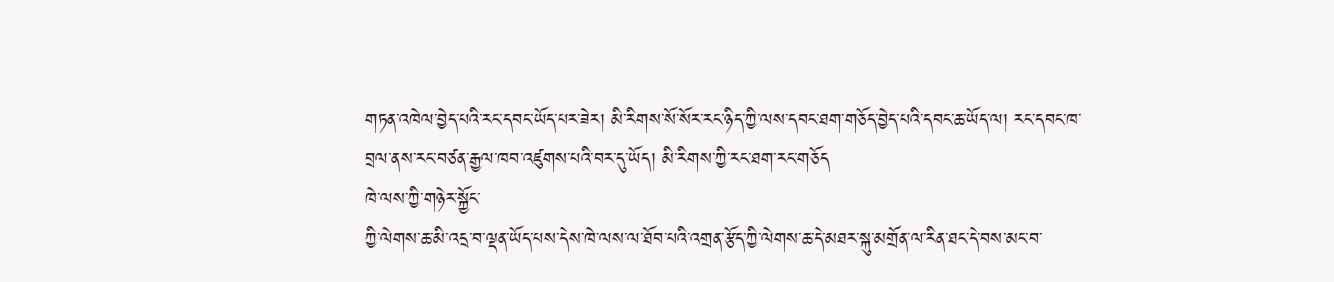གཏན་འཁེལ་བྱེད་པའི་རང་དབང་ཡོད་པར་ཟེར། མི་རིགས་སོ་སོར་རང་ཉིད་ཀྱི་ལས་དབང་ཐག་གཅོད་བྱེད་པའི་དབང་ཆ་ཡོད་ལ། རང་དབང་ཁ་བྲལ་ནས་རང་བཙན་རྒྱལ་ཁབ་འཛུགས་པའི་བར་དུ་ཡོད། མི་རིགས་ཀྱི་རང་ཐག་རང་གཅོད
ཁེ་ལས་ཀྱི་གཉེར་སྐྱོང་
ཀྱི་ལེགས་ཆ་མི་འདྲ་བ་ལྡན་ཡོད་པས་དེས་ཁེ་ལས་ལ་ཐོབ་པའི་འགྲན་རྩོད་ཀྱི་ལེགས་ཆ་དེ་མཐར་སྐུ་མགྲོན་ལ་རིན་ཐང་དེ་བས་མང་བ་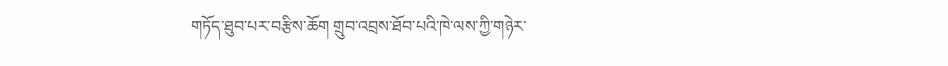གཏོད་ཐུབ་པར་བརྩིས་ཆོག གྲུབ་འབྲས་ཐོབ་པའི་ཁེ་ལས་ཀྱི་གཉེར་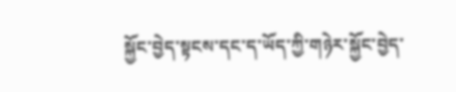སྐྱོང་བྱེད་སྟངས་དང་ད་ཡོད་ཀྱི་གཉེར་སྐྱོང་བྱེད་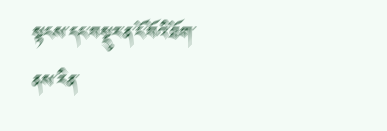སྟངས་དང་བསྡུར་ན་ངོ་བོའི་ཐོག་ནས་རིན་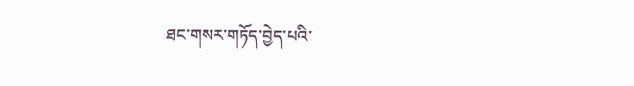ཐང་གསར་གཏོད་བྱེད་པའི་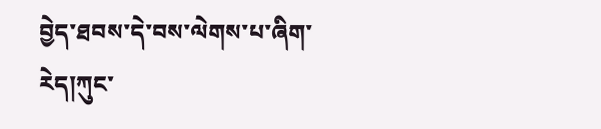བྱེད་ཐབས་དེ་བས་ལེགས་པ་ཞིག་རེད།ཀུང་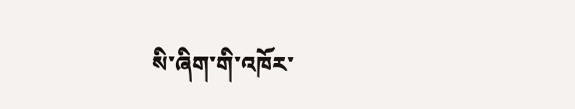སི་ཞིག་གི་འཁོར་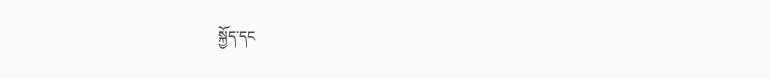སྐྱོད་དང